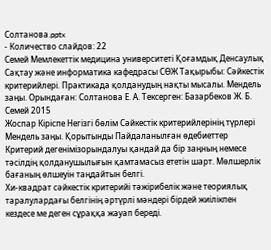Солтанова.pptx
- Количество слайдов: 22
Семей Мемлекеттік медицина университеті Қоғамдық Денсаулық Сақтау және информатика кафедрасы СӨЖ Тақырыбы: Сәйкестік критерийлері. Практикада қолданудың нақты мысалы. Мендель заңы. Орындаған: Солтанова Е. А. Тексерген: Базарбеков Ж. Б. Семей 2015
Жоспар Кіріспе Негізгі бөлім Сәйкестік критерийлерінің түрлері Мендель заңы. Қорытынды Пайдаланылған өдебиеттер
Критерий дегенімізорындалуы қандай да бір заңның немесе тәсілдің қолданушылығын қамтамасыз ететін шарт. Мөлшерлік бағаның өлшеуін таңдайтын белгі.
Хи-квадрат сәйкестік критерийі тәжірибелік және теориялық таралулардағы белгінің әртүрлі мәндері бірдей жиілікпен кездесе ме деген сұраққа жауап береді.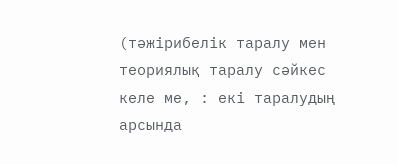(тәжірибелік таралу мен теориялық таралу сәйкес келе ме, : екі таралудың арсында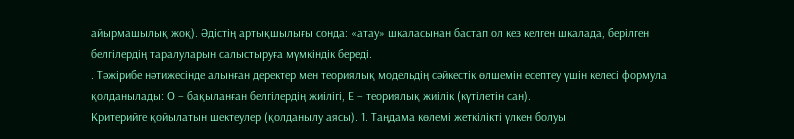айырмашылық жоқ). Әдістің артықшылығы сонда: «атау» шкаласынан бастап ол кез келген шкалада, берілген белгілердің таралуларын салыстыруға мүмкіндік береді.
. Тәжірибе нәтижесінде алынған деректер мен теориялық модельдің сәйкестік өлшемін есептеу үшін келесі формула қолданылады: О – бақыланған белгілердің жиілігі, Е – теориялық жиілік (күтілетін сан).
Критерийге қойылатын шектеулер (қолданылу аясы). 1. Таңдама көлемі жеткілікті үлкен болуы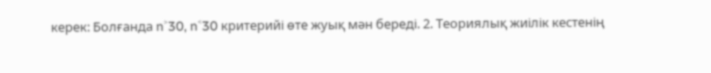керек: Болғанда n˃30, n˂30 критерийі өте жуық мән береді. 2. Теориялық жиілік кестенің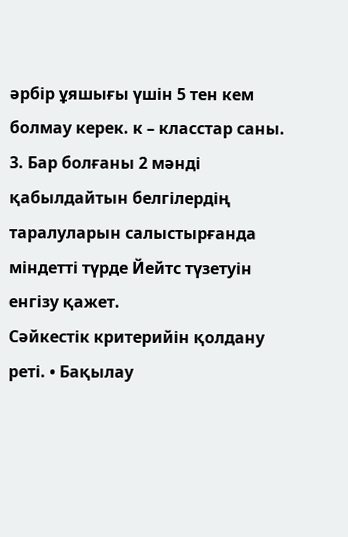әрбір ұяшығы үшін 5 тен кем болмау керек. к – класстар саны. 3. Бар болғаны 2 мәнді қабылдайтын белгілердің таралуларын салыстырғанда міндетті түрде Йейтс түзетуін енгізу қажет.
Cәйкестік критерийін қолдану реті. • Бақылау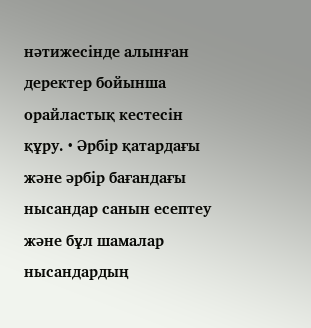нәтижесінде алынған деректер бойынша орайластық кестесін құру. • Әрбір қатардағы және әрбір бағандағы нысандар санын есептеу және бұл шамалар нысандардың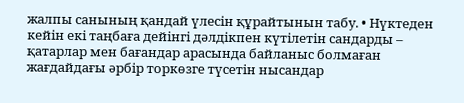жалпы санының қандай үлесін құрайтынын табу. • Нүктеден кейін екі таңбаға дейінгі дәлдікпен күтілетін сандарды – қатарлар мен бағандар арасында байланыс болмаған жағдайдағы әрбір торкөзге түсетін нысандар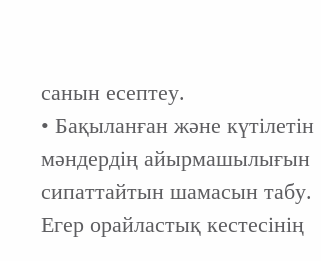санын есептеу.
• Бақыланған және күтілетін мәндердің айырмашылығын сипаттайтын шамасын табу. Егер орайластық кестесінің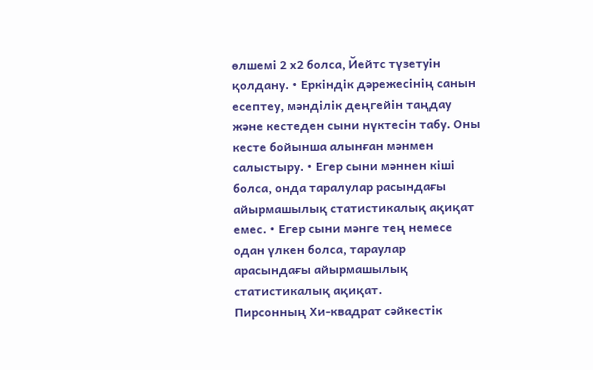өлшемі 2 х2 болса, Йейтс түзетуін қолдану. • Еркіндік дәрежесінің санын есептеу, мәнділік деңгейін таңдау және кестеден сыни нүктесін табу. Оны кесте бойынша алынған мәнмен салыстыру. • Егер сыни мәннен кіші болса, онда таралулар расындағы айырмашылық статистикалық ақиқат емес. • Егер сыни мәнге тең немесе одан үлкен болса, тараулар арасындағы айырмашылық статистикалық ақиқат.
Пирсонның Хи-квадрат сәйкестік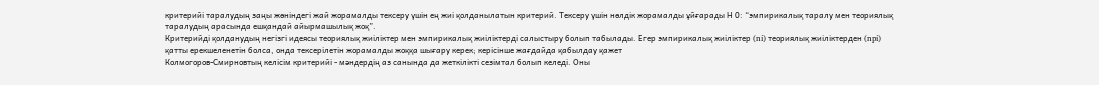критерийі таралудың заңы жөніндегі жай жорамалды тексеру үшін ең жиі қолданылатын критерий. Тексеру үшін нөлдік жорамалды ұйғарады Н 0: “эмпирикалық таралу мен теориялық таралудың арасында ешқандай айырмашылық жоқ”.
Критерийді қолданудың негізгі идеясы теориялық жиіліктер мен эмпирикалық жиіліктерді салыстыру болып табылады. Егер эмпирикалық жиіліктер (ni) теориялық жиіліктерден (npi) қатты ерекшеленетін болса, онда тексерілетін жорамалды жоққа шығару керек; керісінше жағдайда қабылдау қажет
Колмогоров-Смирновтың келісім критерийі - мәндердің аз санында да жеткілікті сезімтал болып келеді. Оны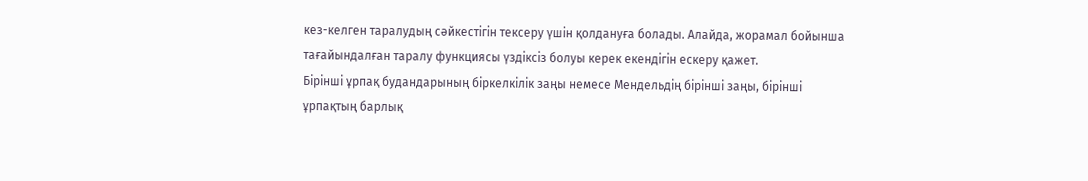кез-келген таралудың сәйкестігін тексеру үшін қолдануға болады. Алайда, жорамал бойынша тағайындалған таралу функциясы үздіксіз болуы керек екендігін ескеру қажет.
Бірінші ұрпақ будандарының біркелкілік заңы немесе Мендельдің бірінші заңы, бірінші ұрпақтың барлық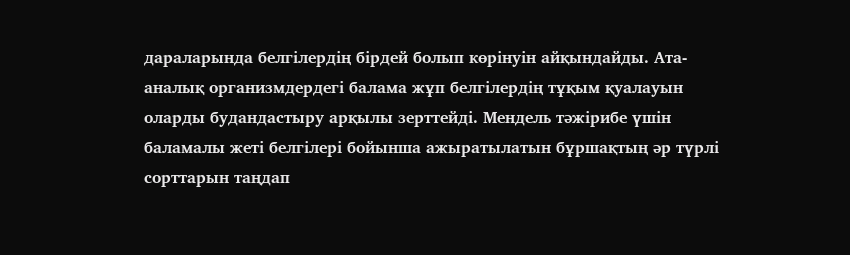дараларында белгілердің бірдей болып көрінуін айқындайды. Ата-аналық организмдердегі балама жұп белгілердің тұқым қуалауын оларды будандастыру арқылы зерттейді. Мендель тәжірибе үшін баламалы жеті белгілері бойынша ажыратылатын бұршақтың әр түрлі сорттарын таңдап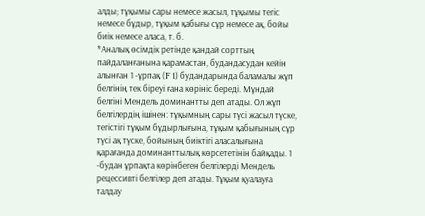алды; тұқымы сары немесе жасыл, тұқымы тегіс немесе бұдыр, тұқым қабығы сұр немесе ақ, бойы биік немесе аласа, т. б.
*Аналық өсімдік ретінде қандай сорттың пайдаланғанына қарамастан, будандасудан кейін алынған 1 -ұрпақ (F 1) будандарында баламалы жұп белгінің тек біреуі ғана көрініс береді. Мұндай белгіні Мендель доминантты деп атады. Ол жұп белгілердің ішінен: тұқымның сары түсі жасыл түске, тегістігі тұқым бұдырлығына, тұқым қабығының сұр түсі ақ түске, бойының биіктігі аласалығына қарағанда доминанттылық көрсететінін байқады. 1 -будан ұрпақта көрінбеген белгілерді Мендель рецессивті белгілер деп атады. Тұқым қуалауға талдау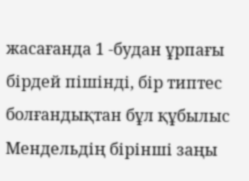жасағанда 1 -будан ұрпағы бірдей пішінді, бір типтес болғандықтан бұл құбылыс Мендельдің бірінші заңы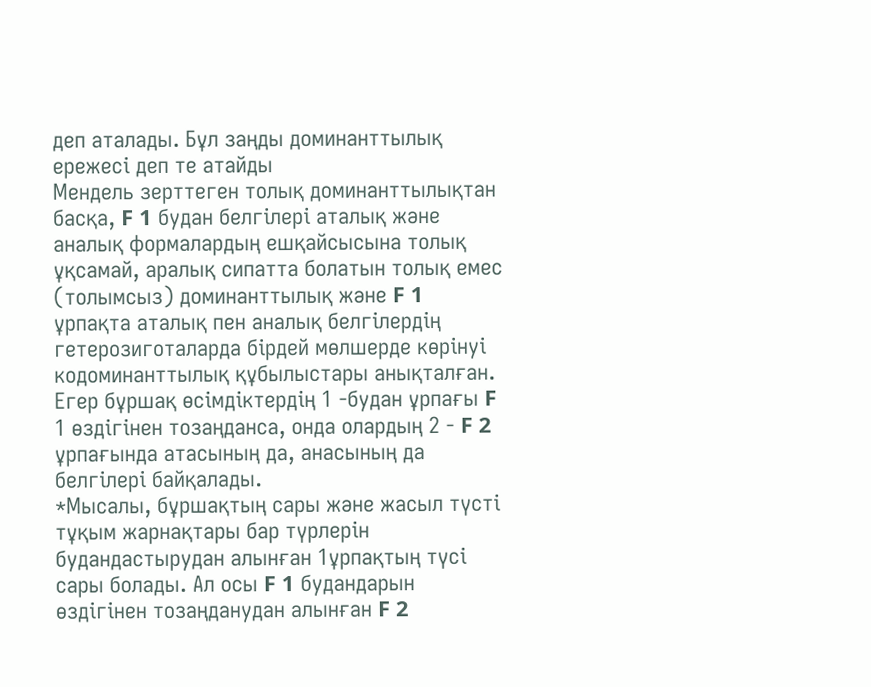деп аталады. Бұл заңды доминанттылық ережесі деп те атайды
Мендель зерттеген толық доминанттылықтан басқа, F 1 будан белгілері аталық және аналық формалардың ешқайсысына толық ұқсамай, аралық сипатта болатын толық емес (толымсыз) доминанттылық және F 1 ұрпақта аталық пен аналық белгілердің гетерозиготаларда бірдей мөлшерде көрінуі кодоминанттылық құбылыстары анықталған. Егер бұршақ өсімдіктердің 1 -будан ұрпағы F 1 өздігінен тозаңданса, онда олардың 2 - F 2 ұрпағында атасының да, анасының да белгілері байқалады.
*Мысалы, бұршақтың сары және жасыл түсті тұқым жарнақтары бар түрлерін будандастырудан алынған 1ұрпақтың түсі сары болады. Ал осы F 1 будандарын өздігінен тозаңданудан алынған F 2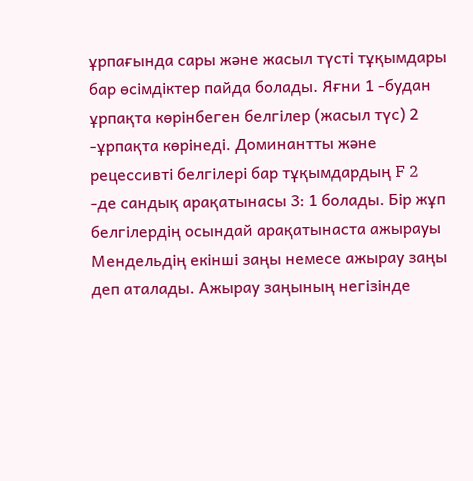ұрпағында сары және жасыл түсті тұқымдары бар өсімдіктер пайда болады. Яғни 1 -будан ұрпақта көрінбеген белгілер (жасыл түс) 2 -ұрпақта көрінеді. Доминантты және рецессивті белгілері бар тұқымдардың F 2 -де сандық арақатынасы 3: 1 болады. Бір жұп белгілердің осындай арақатынаста ажырауы Мендельдің екінші заңы немесе ажырау заңы деп аталады. Ажырау заңының негізінде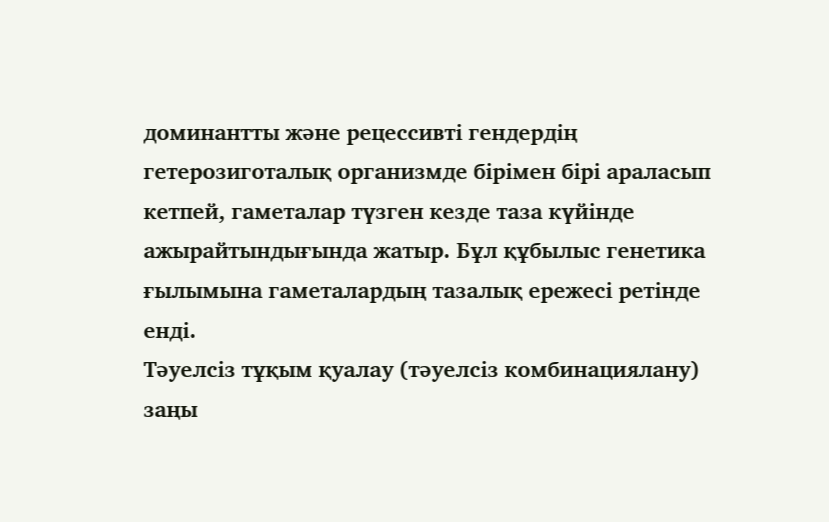доминантты және рецессивті гендердің гетерозиготалық организмде бірімен бірі араласып кетпей, гаметалар түзген кезде таза күйінде ажырайтындығында жатыр. Бұл құбылыс генетика ғылымына гаметалардың тазалық ережесі ретінде енді.
Тәуелсіз тұқым қуалау (тәуелсіз комбинациялану) заңы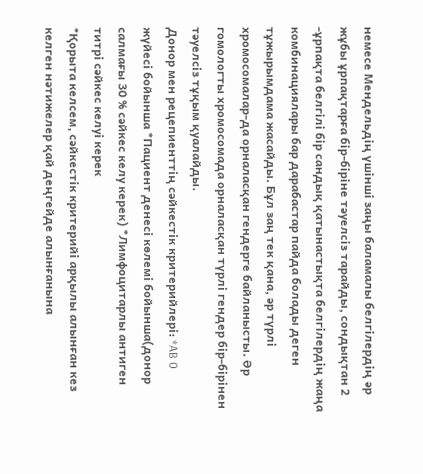немесе Мендельдің үшінші заңы баламалы белгілердің әр жұбы ұрпақтарға бір-біріне тәуелсіз тарайды, сондықтан 2 -ұрпақта белгілі бір сандық қатынастықта белгілердің жаңа комбинациялары бар дарабастар пайда болады деген тұжырымдама жасайды. Бұл заң тек қана, әр түрлі хромосомалар-да орналасқан гендерге байланысты. Әр гомологты хромосомада орналасқан түрлі гендер бір-бірінен тәуелсіз тұқым қуалайды.
Донор мен рецепиенттің сәйкестік критерийлері: *AB 0 жүйесі бойынша *Пациент денесі көлемі бойынша(донор салмағы 30 % сәйкес келу керек) *Лимфоцитарлы антиген титрі сәйкес келуі керек
*Қорыта келсем, сәйкестік критерийі арқылы алынған кез келген нәтижелер қай деңгейде алынғанына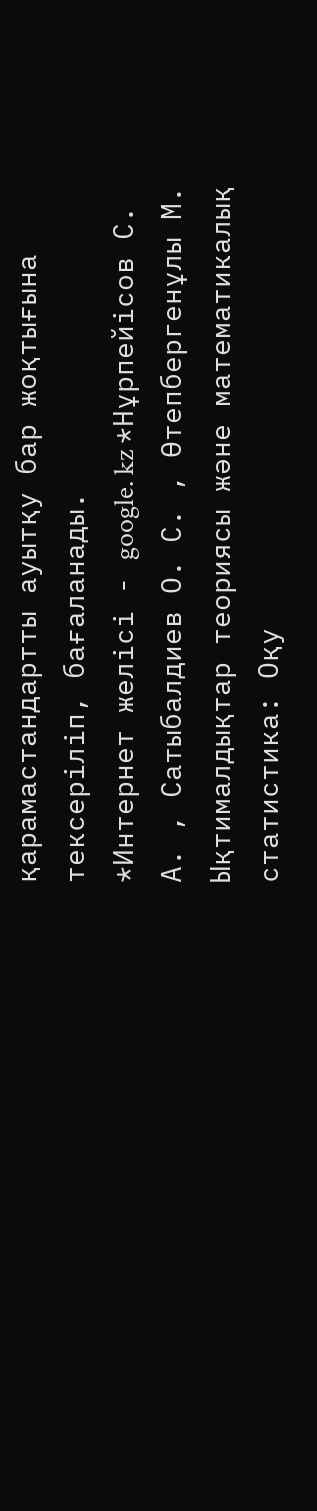қарамастандартты ауытқу бар жоқтығына тексеріліп, бағаланады.
*Интернет желісі - google. kz *Нұрпейісов С. А. , Сатыбалдиев О. С. , Өтепбергенұлы М. Ықтималдықтар теориясы және математикалық статистика: Оқу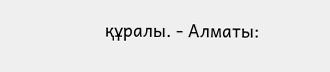құралы. - Алматы: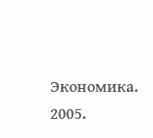Экономика. 2005.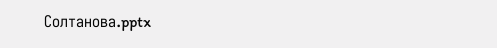Солтанова.pptx